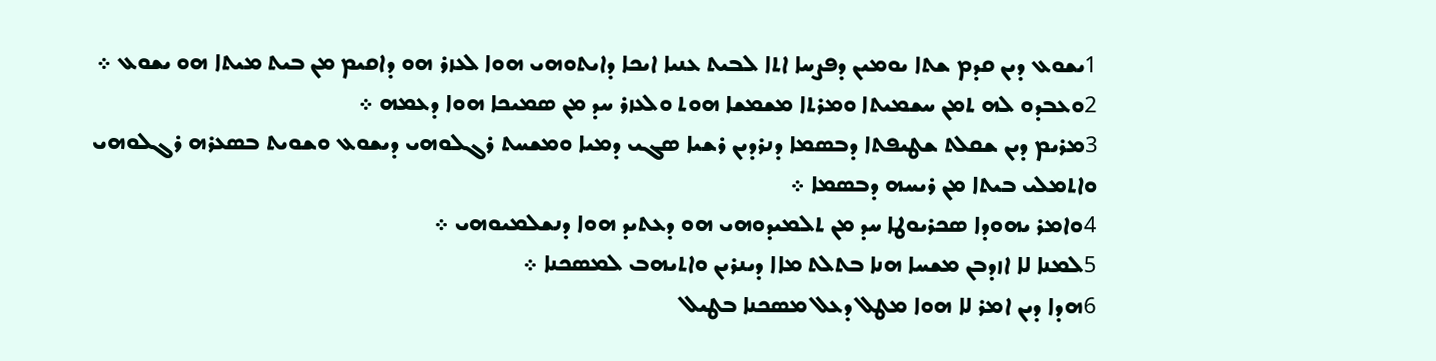1ܝܫܘܥ ܕܝܢ ܩܕܡ ܫܬܐ ܝܘܡܝܢ ܕܦܨܚܐ ܐܬܐ ܠܒܝܬ ܥܢܝܐ ܐܝܟܐ ܕܐܝܬܘܗܝ ܗܘܐ ܠܥܙܪ ܗܘ ܕܐܩܝܡ ܡܢ ܒܝܬ ܡܝܬܐ ܗܘ ܝܫܘܥ ܀
2ܘܥܒܕܘ ܠܗ ܬܡܢ ܚܫܡܝܬܐ ܘܡܪܬܐ ܡܫܡܫܐ ܗܘܬ ܘܠܥܙܪ ܚܕ ܡܢ ܤܡܝܟܐ ܗܘܐ ܕܥܡܗ ܀
3ܡܪܝܡ ܕܝܢ ܫܩܠܬ ܫܛܝܦܬܐ ܕܒܤܡܐ ܕܢܪܕܝܢ ܪܫܝܐ ܤܓܝ ܕܡܝܐ ܘܡܫܚܬ ܪܓܠܘܗܝ ܕܝܫܘܥ ܘܫܘܝܬ ܒܤܥܪܗ ܪܓܠܘܗܝ ܘܐܬܡܠܝ ܒܝܬܐ ܡܢ ܪܝܚܗ ܕܒܤܡܐ ܀
4ܘܐܡܪ ܝܗܘܕܐ ܤܟܪܝܘܛܐ ܚܕ ܡܢ ܬܠܡܝܕܘܗܝ ܗܘ ܕܥܬܝܕ ܗܘܐ ܕܢܫܠܡܝܘܗܝ ܀
5ܠܡܢܐ ܠܐ ܐܙܕܒܢ ܡܫܚܐ ܗܢܐ ܒܬܠܬ ܡܐܐ ܕܝܢܪܝܢ ܘܐܬܝܗܒ ܠܡܤܟܢܐ ܀
6ܗܕܐ ܕܝܢ ܐܡܪ ܠܐ ܗܘܐ ܡܛܠ ܕܥܠ ܡܤܟܢܐ ܒܛܝܠ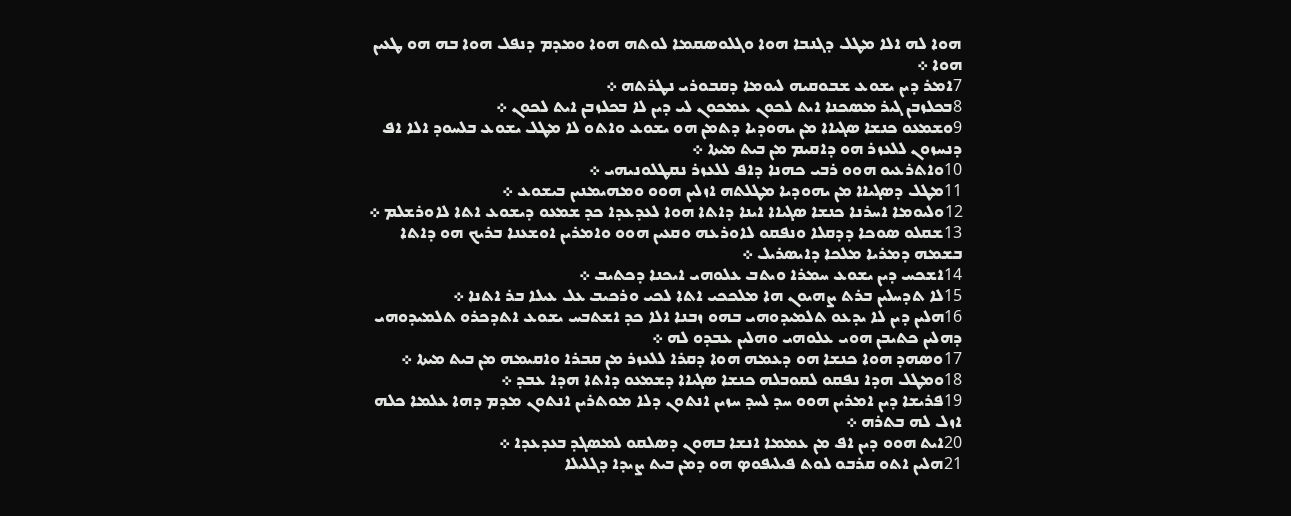ܗܘܐ ܠܗ ܐܠܐ ܡܛܠ ܕܓܢܒܐ ܗܘܐ ܘܓܠܘܤܩܡܐ ܠܘܬܗ ܗܘܐ ܘܡܕܡ ܕܢܦܠ ܗܘܐ ܒܗ ܗܘ ܛܥܝܢ ܗܘܐ ܀
7ܐܡܪ ܕܝܢ ܝܫܘܥ ܫܒܘܩܝܗ ܠܝܘܡܐ ܕܩܒܘܪܝ ܢܛܪܬܗ ܀
8ܒܟܠܙܒܢ ܓܝܪ ܡܤܟܢܐ ܐܝܬ ܠܟܘܢ ܥܡܟܘܢ ܠܝ ܕܝܢ ܠܐ ܒܟܠܙܒܢ ܐܝܬ ܠܟܘܢ ܀
9ܘܫܡܥܘ ܟܢܫܐ ܤܓܝܐܐ ܡܢ ܝܗܘܕܝܐ ܕܬܡܢ ܗܘ ܝܫܘܥ ܘܐܬܘ ܠܐ ܡܛܠ ܝܫܘܥ ܒܠܚܘܕ ܐܠܐ ܐܦ ܕܢܚܙܘܢ ܠܠܥܙܪ ܗܘ ܕܐܩܝܡ ܡܢ ܒܝܬ ܡܝܬܐ ܀
10ܘܐܬܪܥܝܘ ܗܘܘ ܪܒܝ ܟܗܢܐ ܕܐܦ ܠܠܥܙܪ ܢܩܛܠܘܢܝܗܝ ܀
11ܡܛܠ ܕܤܓܝܐܐ ܡܢ ܝܗܘܕܝܐ ܡܛܠܬܗ ܐܙܠܝܢ ܗܘܘ ܘܡܗܝܡܢܝܢ ܒܝܫܘܥ ܀
12ܘܠܝܘܡܐ ܐܚܪܢܐ ܟܢܫܐ ܤܓܝܐܐ ܐܝܢܐ ܕܐܬܐ ܗܘܐ ܠܥܕܥܕܐ ܟܕ ܫܡܥܘ ܕܝܫܘܥ ܐܬܐ ܠܐܘܪܫܠܡ ܀
13ܫܩܠܘ ܤܘܟܐ ܕܕܩܠܐ ܘܢܦܩܘ ܠܐܘܪܥܗ ܘܩܥܝܢ ܗܘܘ ܘܐܡܪܝܢ ܐܘܫܥܢܐ ܒܪܝܟ ܗܘ ܕܐܬܐ ܒܫܡܗ ܕܡܪܝܐ ܡܠܟܐ ܕܐܝܤܪܝܠ ܀
14ܐܫܟܚ ܕܝܢ ܝܫܘܥ ܚܡܪܐ ܘܝܬܒ ܥܠܘܗܝ ܐܝܟܢܐ ܕܟܬܝܒ ܀
15ܠܐ ܬܕܚܠܝܢ ܒܪܬ ܨܗܝܘܢ ܗܐ ܡܠܟܟܝ ܐܬܐ ܠܟܝ ܘܪܟܝܒ ܥܠ ܥܝܠܐ ܒܪ ܐܬܢܐ ܀
16ܗܠܝܢ ܕܝܢ ܠܐ ܝܕܥܘ ܬܠܡܝܕܘܗܝ ܒܗܘ ܙܒܢܐ ܐܠܐ ܟܕ ܐܫܬܒܚ ܝܫܘܥ ܐܬܕܟܪܘ ܬܠܡܝܕܘܗܝ ܕܗܠܝܢ ܟܬܝܒܢ ܗܘܝ ܥܠܘܗܝ ܘܗܠܝܢ ܥܒܕܘ ܠܗ ܀
17ܘܤܗܕ ܗܘܐ ܟܢܫܐ ܗܘ ܕܥܡܗ ܗܘܐ ܕܩܪܐ ܠܠܥܙܪ ܡܢ ܩܒܪܐ ܘܐܩܝܡܗ ܡܢ ܒܝܬ ܡܝܬܐ ܀
18ܘܡܛܠ ܗܕܐ ܢܦܩܘ ܠܩܘܒܠܗ ܟܢܫܐ ܤܓܝܐܐ ܕܫܡܥܘ ܕܐܬܐ ܗܕܐ ܥܒܕ ܀
19ܦܪܝܫܐ ܕܝܢ ܐܡܪܝܢ ܗܘܘ ܚܕ ܠܚܕ ܚܙܝܢ ܐܢܬܘܢ ܕܠܐ ܡܘܬܪܝܢ ܐܢܬܘܢ ܡܕܡ ܕܗܐ ܥܠܡܐ ܟܠܗ ܐܙܠ ܠܗ ܒܬܪܗ ܀
20ܐܝܬ ܗܘܘ ܕܝܢ ܐܦ ܡܢ ܥܡܡܐ ܐܢܫܐ ܒܗܘܢ ܕܤܠܩܘ ܠܡܤܓܕ ܒܥܕܥܕܐ ܀
21ܗܠܝܢ ܐܬܘ ܩܪܒܘ ܠܘܬ ܦܝܠܝܦܘܤ ܗܘ ܕܡܢ ܒܝܬ ܨܝܕܐ ܕܓܠܝܠܐ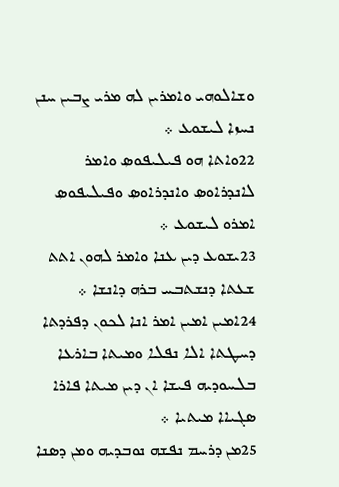ܘܫܐܠܘܗܝ ܘܐܡܪܝܢ ܠܗ ܡܪܝ ܨܒܝܢ ܚܢܢ ܢܚܙܐ ܠܝܫܘܥ ܀
22ܘܐܬܐ ܗܘ ܦܝܠܝܦܘܤ ܘܐܡܪ ܠܐܢܕܪܐܘܤ ܘܐܢܕܪܐܘܤ ܘܦܝܠܝܦܘܤ ܐܡܪܘ ܠܝܫܘܥ ܀
23ܝܫܘܥ ܕܝܢ ܥܢܐ ܘܐܡܪ ܠܗܘܢ ܐܬܬ ܫܥܬܐ ܕܢܫܬܒܚ ܒܪܗ ܕܐܢܫܐ ܀
24ܐܡܝܢ ܐܡܝܢ ܐܡܪ ܐܢܐ ܠܟܘܢ ܕܦܪܕܬܐ ܕܚܛܬܐ ܐܠܐ ܢܦܠܐ ܘܡܝܬܐ ܒܐܪܥܐ ܒܠܚܘܕܝܗ ܦܝܫܐ ܐܢ ܕܝܢ ܡܝܬܐ ܦܐܪܐ ܤܓܝܐܐ ܡܝܬܝܐ ܀
25ܡܢ ܕܪܚܡ ܢܦܫܗ ܢܘܒܕܝܗ ܘܡܢ ܕܤܢܐ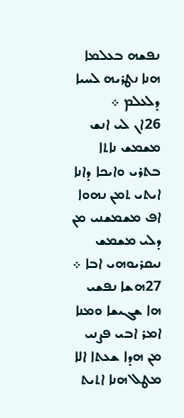ܢܦܫܗ ܒܥܠܡܐ ܗܢܐ ܢܛܪܝܗ ܠܚܝܐ ܕܠܥܠܡ ܀
26ܐܢ ܠܝ ܐܢܫ ܡܫܡܫ ܢܐܬܐ ܒܬܪܝ ܘܐܝܟܐ ܕܐܢܐ ܐܝܬܝ ܬܡܢ ܢܗܘܐ ܐܦ ܡܫܡܫܢܝ ܡܢ ܕܠܝ ܡܫܡܫ ܢܝܩܪܝܘܗܝ ܐܒܐ ܀
27ܗܫܐ ܢܦܫܝ ܗܐ ܫܓܝܫܐ ܘܡܢܐ ܐܡܪ ܐܒܝ ܦܨܢܝ ܡܢ ܗܕܐ ܫܥܬܐ ܐܠܐ ܡܛܠ ܗܢܐ ܐܬܝܬ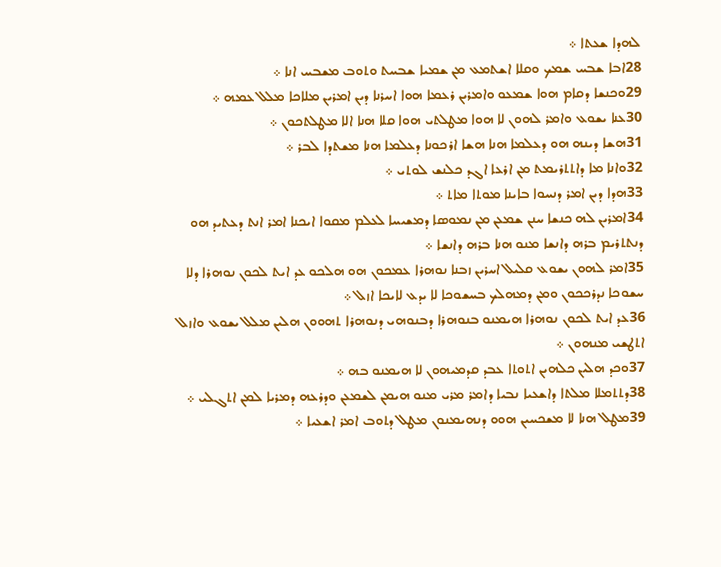ܠܗܕܐ ܫܥܬܐ ܀
28ܐܒܐ ܫܒܚ ܫܡܟ ܘܩܠܐ ܐܫܬܡܥ ܡܢ ܫܡܝܐ ܫܒܚܬ ܘܬܘܒ ܡܫܒܚ ܐܢܐ ܀
29ܘܟܢܫܐ ܕܩܐܡ ܗܘܐ ܫܡܥܘ ܘܐܡܪܝܢ ܪܥܡܐ ܗܘܐ ܐܚܪܢܐ ܕܝܢ ܐܡܪܝܢ ܡܠܐܟܐ ܡܠܠ ܥܡܗ ܀
30ܥܢܐ ܝܫܘܥ ܘܐܡܪ ܠܗܘܢ ܠܐ ܗܘܐ ܡܛܠܬܝ ܗܘܐ ܩܠܐ ܗܢܐ ܐܠܐ ܡܛܠܬܟܘܢ ܀
31ܗܫܐ ܕܝܢܗ ܗܘ ܕܥܠܡܐ ܗܢܐ ܗܫܐ ܐܪܟܘܢܐ ܕܥܠܡܐ ܗܢܐ ܡܫܬܕܐ ܠܒܪ ܀
32ܘܐܢܐ ܡܐ ܕܐܬܬܪܝܡܬ ܡܢ ܐܪܥܐ ܐܓܕ ܟܠܢܫ ܠܘܬܝ ܀
33ܗܕܐ ܕܝܢ ܐܡܪ ܕܢܚܘܐ ܒܐܝܢܐ ܡܘܬܐ ܡܐܬ ܀
34ܐܡܪܝܢ ܠܗ ܟܢܫܐ ܚܢܢ ܫܡܥܢ ܡܢ ܢܡܘܤܐ ܕܡܫܝܚܐ ܠܥܠܡ ܡܩܘܐ ܐܝܟܢܐ ܐܡܪ ܐܢܬ ܕܥܬܝܕ ܗܘ ܕܢܬܬܪܝܡ ܒܪܗ ܕܐܢܫܐ ܡܢܘ ܗܢܐ ܒܪܗ ܕܐܢܫܐ ܀
35ܐܡܪ ܠܗܘܢ ܝܫܘܥ ܩܠܝܠ ܐܚܪܝܢ ܙܒܢܐ ܢܘܗܪܐ ܥܡܟܘܢ ܗܘ ܗܠܟܘ ܥܕ ܐܝܬ ܠܟܘܢ ܢܘܗܪܐ ܕܠܐ ܚܫܘܟܐ ܢܕܪܟܟܘܢ ܘܡܢ ܕܡܗܠܟ ܒܚܫܘܟܐ ܠܐ ܝܕܥ ܠܐܝܟܐ ܐܙܠ ܀
36ܥܕ ܐܝܬ ܠܟܘܢ ܢܘܗܪܐ ܗܝܡܢܘ ܒܢܘܗܪܐ ܕܒܢܘܗܝ ܕܢܘܗܪܐ ܬܗܘܘܢ ܗܠܝܢ ܡܠܠ ܝܫܘܥ ܘܐܙܠ ܐܬܛܫܝ ܡܢܗܘܢ ܀
37ܘܟܕ ܗܠܝܢ ܟܠܗܝܢ ܐܬܘܬܐ ܥܒܕ ܩܕܡܝܗܘܢ ܠܐ ܗܝܡܢܘ ܒܗ ܀
38ܕܬܬܡܠܐ ܡܠܬܐ ܕܐܫܥܝܐ ܢܒܝܐ ܕܐܡܪ ܡܪܝ ܡܢܘ ܗܝܡܢ ܠܫܡܥܢ ܘܕܪܥܗ ܕܡܪܝܐ ܠܡܢ ܐܬܓܠܝ ܀
39ܡܛܠ ܗܢܐ ܠܐ ܡܫܟܚܝܢ ܗܘܘ ܕܢܗܝܡܢܘܢ ܡܛܠ ܕܬܘܒ ܐܡܪ ܐܫܥܝܐ ܀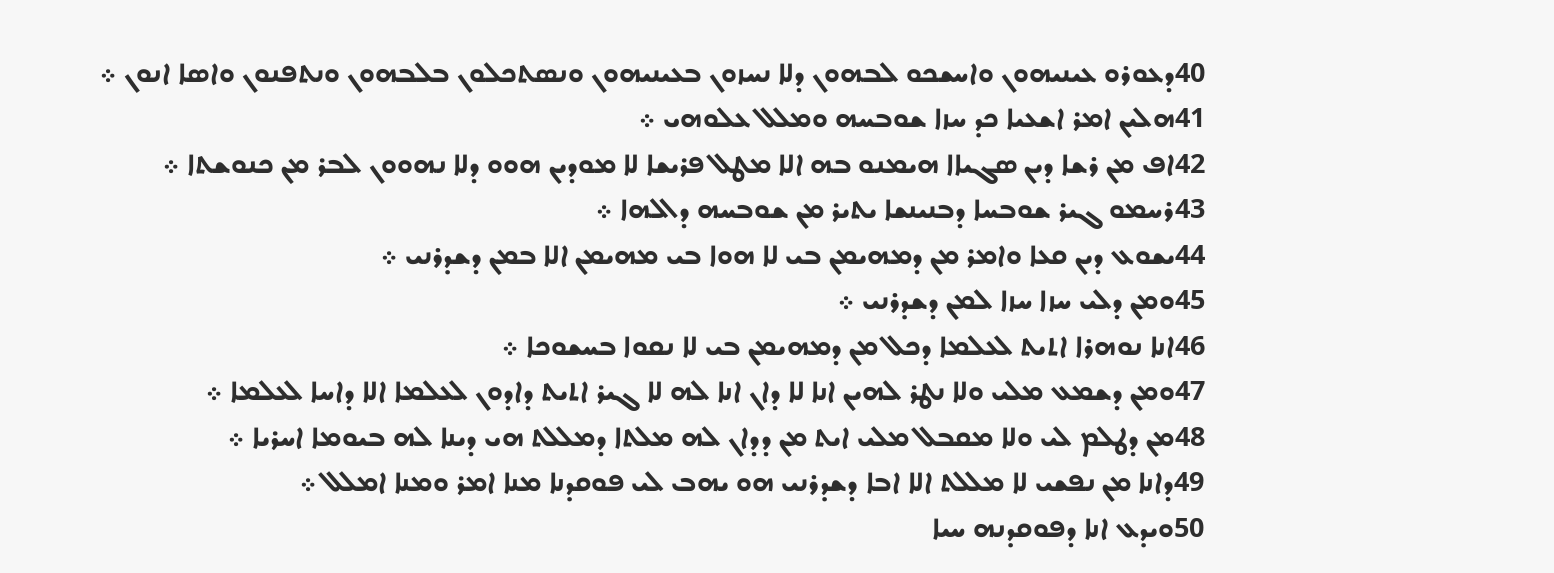40ܕܥܘܪܘ ܥܝܢܝܗܘܢ ܘܐܚܫܟܘ ܠܒܗܘܢ ܕܠܐ ܢܚܙܘܢ ܒܥܝܢܝܗܘܢ ܘܢܤܬܟܠܘܢ ܒܠܒܗܘܢ ܘܢܬܦܢܘܢ ܘܐܤܐ ܐܢܘܢ ܀
41ܗܠܝܢ ܐܡܪ ܐܫܥܝܐ ܟܕ ܚܙܐ ܫܘܒܚܗ ܘܡܠܠ ܥܠܘܗܝ ܀
42ܐܦ ܡܢ ܪܫܐ ܕܝܢ ܤܓܝܐܐ ܗܝܡܢܘ ܒܗ ܐܠܐ ܡܛܠ ܦܪܝܫܐ ܠܐ ܡܘܕܝܢ ܗܘܘ ܕܠܐ ܢܗܘܘܢ ܠܒܪ ܡܢ ܟܢܘܫܬܐ ܀
43ܪܚܡܘ ܓܝܪ ܫܘܒܚܐ ܕܒܢܝܢܫܐ ܝܬܝܪ ܡܢ ܫܘܒܚܗ ܕܐܠܗܐ ܀
44ܝܫܘܥ ܕܝܢ ܩܥܐ ܘܐܡܪ ܡܢ ܕܡܗܝܡܢ ܒܝ ܠܐ ܗܘܐ ܒܝ ܡܗܝܡܢ ܐܠܐ ܒܡܢ ܕܫܕܪܢܝ ܀
45ܘܡܢ ܕܠܝ ܚܙܐ ܚܙܐ ܠܡܢ ܕܫܕܪܢܝ ܀
46ܐܢܐ ܢܘܗܪܐ ܐܬܝܬ ܠܥܠܡܐ ܕܟܠ ܡܢ ܕܡܗܝܡܢ ܒܝ ܠܐ ܢܩܘܐ ܒܚܫܘܟܐ ܀
47ܘܡܢ ܕܫܡܥ ܡܠܝ ܘܠܐ ܢܛܪ ܠܗܝܢ ܐܢܐ ܠܐ ܕܐܢ ܐܢܐ ܠܗ ܠܐ ܓܝܪ ܐܬܝܬ ܕܐܕܘܢ ܠܥܠܡܐ ܐܠܐ ܕܐܚܐ ܠܥܠܡܐ ܀
48ܡܢ ܕܛܠܡ ܠܝ ܘܠܐ ܡܩܒܠ ܡܠܝ ܐܝܬ ܡܢ ܕܕܐܢ ܠܗ ܡܠܬܐ ܕܡܠܠܬ ܗܝ ܕܝܢܐ ܠܗ ܒܝܘܡܐ ܐܚܪܝܐ ܀
49ܕܐܢܐ ܡܢ ܢܦܫܝ ܠܐ ܡܠܠܬ ܐܠܐ ܐܒܐ ܕܫܕܪܢܝ ܗܘ ܝܗܒ ܠܝ ܦܘܩܕܢܐ ܡܢܐ ܐܡܪ ܘܡܢܐ ܐܡܠܠ ܀
50ܘܝܕܥ ܐܢܐ ܕܦܘܩܕܢܗ ܚܝܐ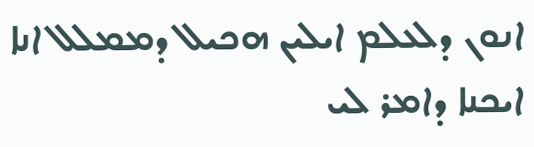ܐܢܘܢ ܕܠܥܠܡ ܐܝܠܝܢ ܗܟܝܠ ܕܡܡܠܠ ܐܢܐ ܐܝܟܢܐ ܕܐܡܪ ܠܝ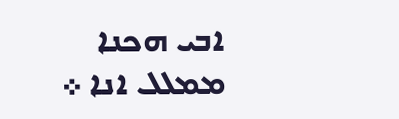ܐܒܝ ܗܟܢܐ ܡܡܠܠ ܐܢܐ ܀